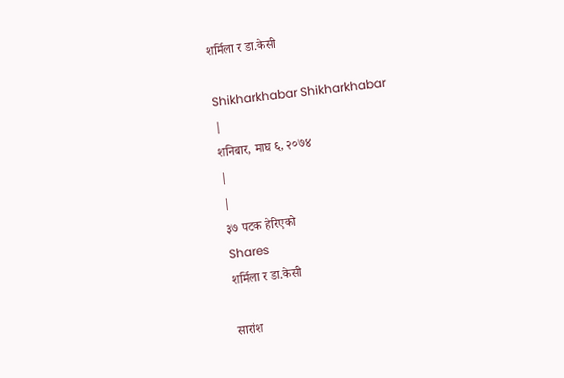शर्मिला र डा.केसी

Shikharkhabar Shikharkhabar
|
शनिबार, माघ ६, २०७४
|
|
३७ पटक हेरिएको
Shares
शर्मिला र डा.केसी

सारांश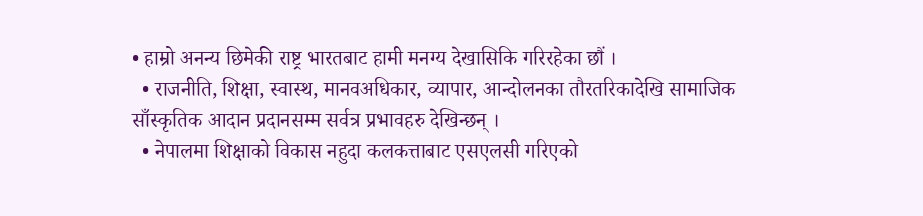• हाम्रो अनन्य छिमेकी राष्ट्र भारतबाट हामी मनग्य देखासिकि गरिरहेका छौं ।
  • राजनीति, शिक्षा, स्वास्थ, मानवअधिकार, व्यापार, आन्दोलनका तौरतरिकादेखि सामाजिक साँस्कृतिक आदान प्रदानसम्म सर्वत्र प्रभावहरु देखिन्छन् ।
  • नेपालमा शिक्षाको विकास नहुदा कलकत्ताबाट एसएलसी गरिएको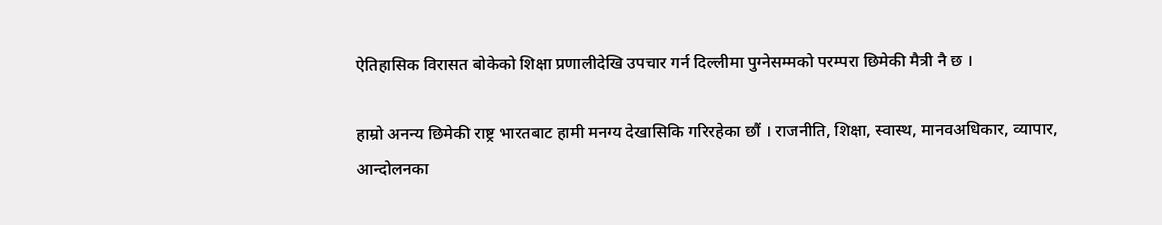ऐतिहासिक विरासत बोकेको शिक्षा प्रणालीदेखि उपचार गर्न दिल्लीमा पुग्नेसम्मको परम्परा छिमेकी मैत्री नै छ ।

हाम्रो अनन्य छिमेकी राष्ट्र भारतबाट हामी मनग्य देखासिकि गरिरहेका छौं । राजनीति, शिक्षा, स्वास्थ, मानवअधिकार, व्यापार, आन्दोलनका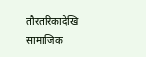तौरतरिकादेखि सामाजिक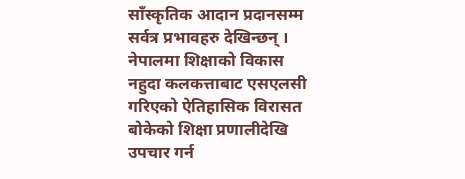साँस्कृतिक आदान प्रदानसम्म सर्वत्र प्रभावहरु देखिन्छन् । नेपालमा शिक्षाको विकास नहुदा कलकत्ताबाट एसएलसी गरिएको ऐतिहासिक विरासत बोकेको शिक्षा प्रणालीदेखि उपचार गर्न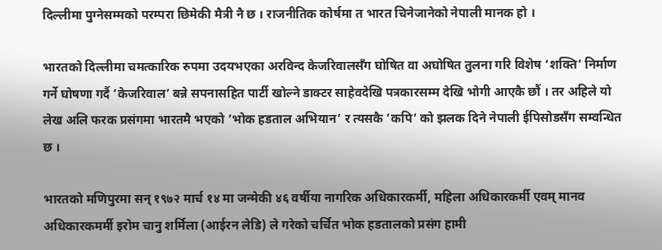दिल्लीमा पुग्नेसम्मको परम्परा छिमेकी मैत्री नै छ । राजनीतिक कोर्षमा त भारत चिनेजानेको नेपाली मानक हो ।

भारतको दिल्लीमा चमत्कारिक रुपमा उदयभएका अरविन्द केजरिवालसँग घोषित वा अघोषित तुलना गरि विशेष ‘शक्ति’ निर्माण गर्ने घोषणा गर्दै ’केजरिवाल’ बन्ने सपनासहित पार्टी खोल्ने डाक्टर साहेवदेखि पत्रकारसम्म देखि भोगी आएकै छौं । तर अहिले यो लेख अलि फरक प्रसंगमा भारतमै भएको ’भोक हडताल अभियान’ र त्यसकै ’कपि’ को झलक दिने नेपाली ईपिसोडसँग सम्वन्धित छ ।

भारतको मणिपुरमा सन् १९७२ मार्च १४ मा जन्मेकी ४६ वर्षीया नागरिक अधिकारकर्मी, महिला अधिकारकर्मी एवम् मानव अधिकारकमर्मी इरोम चानु शर्मिला (आईरन लेडि) ले गरेको चर्चित भोक हडतालको प्रसंग हामी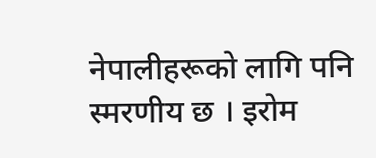नेपालीहरूको लागि पनि स्मरणीय छ । इरोम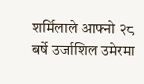शर्मिलाले आफ्नो २८ बर्षे उर्जाशिल उमेरमा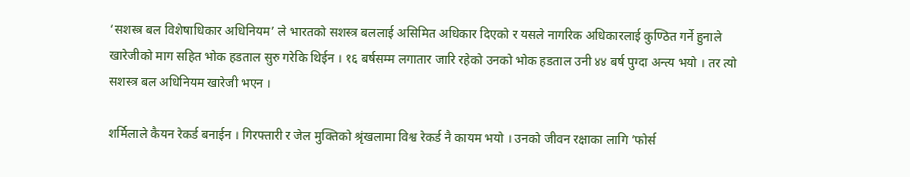‘सशस्त्र बल विशेषाधिकार अधिनियम’ ले भारतको सशस्त्र बललाई असिमित अधिकार दिएको र यसले नागरिक अधिकारलाई कुण्ठित गर्ने हुनाले खारेजीको माग सहित भोक हडताल सुरु गरेकि थिईन । १६ बर्षसम्म लगातार जारि रहेको उनको भोक हडताल उनी ४४ बर्ष पुग्दा अन्त्य भयो । तर त्यो सशस्त्र बल अधिनियम खारेजी भएन ।

शर्मिलाले कैयन रेकर्ड बनाईन । गिरफ्तारी र जेल मुक्तिको श्रृंखलामा विश्व रेकर्ड नै कायम भयो । उनको जीवन रक्षाका लागि ’फोर्स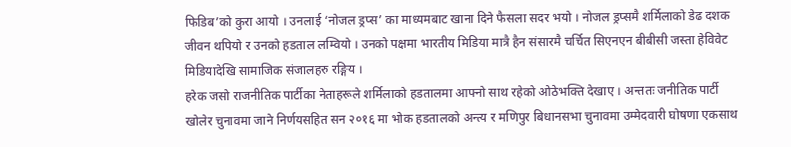फिडिब’को कुरा आयो । उनलाई ‘नोजल ड्रप्स’ का माध्यमबाट खाना दिने फैसला सदर भयो । नोजल ड्रप्समै शर्मिलाको डेढ दशक जीवन थपियो र उनको हडताल लम्वियो । उनको पक्षमा भारतीय मिडिया मात्रै हैन संसारमै चर्चित सिएनएन बीबीसी जस्ता हेविवेट मिडियादेखि सामाजिक संजालहरु रङ्गिय ।
हरेक जसो राजनीतिक पार्टीका नेताहरूले शर्मिलाको हडतालमा आफ्नो साथ रहेको ओठेभक्ति देखाए । अन्ततः जनीतिक पार्टी खोलेर चुनावमा जाने निर्णयसहित सन २०१६ मा भोक हडतालको अन्त्य र मणिपुर बिधानसभा चुनावमा उम्मेदवारी घोषणा एकसाथ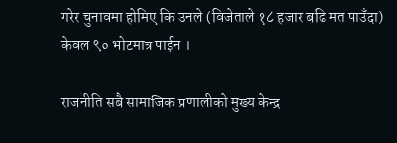गरेर चुनावमा होमिए कि उनले (विजेताले १८ हजार बढि मत पाउँदा) केवल ९० भोटमात्र पाईन ।

राजनीति सबै सामाजिक प्रणालीको मुख्य केन्द्र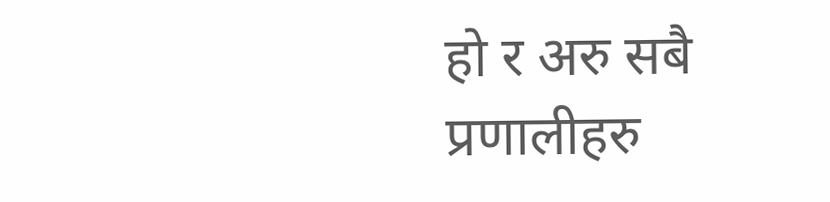हो र अरु सबै प्रणालीहरु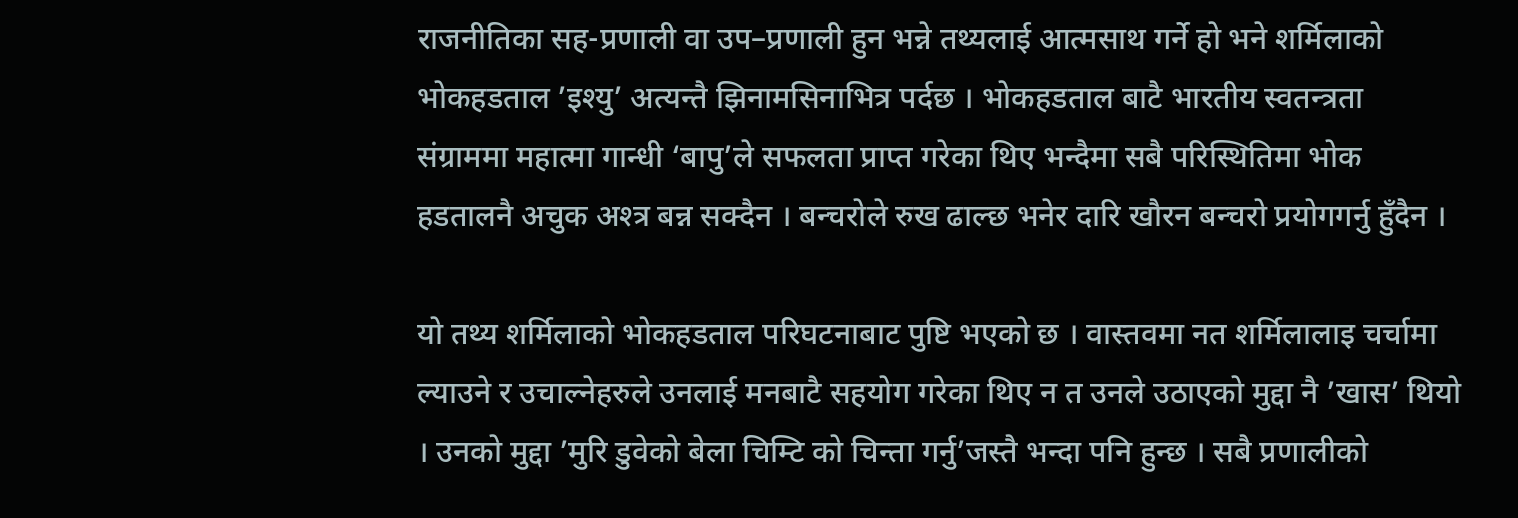राजनीतिका सह-प्रणाली वा उप–प्रणाली हुन भन्ने तथ्यलाई आत्मसाथ गर्ने हो भने शर्मिलाको भोकहडताल ’इश्यु’ अत्यन्तै झिनामसिनाभित्र पर्दछ । भोकहडताल बाटै भारतीय स्वतन्त्रता संग्राममा महात्मा गान्धी ‘बापु’ले सफलता प्राप्त गरेका थिए भन्दैमा सबै परिस्थितिमा भोक हडतालनै अचुक अश्त्र बन्न सक्दैन । बन्चरोले रुख ढाल्छ भनेर दारि खौरन बन्चरो प्रयोगगर्नु हुँदैन ।

यो तथ्य शर्मिलाको भोकहडताल परिघटनाबाट पुष्टि भएको छ । वास्तवमा नत शर्मिलालाइ चर्चामा ल्याउने र उचाल्नेहरुले उनलाई मनबाटै सहयोग गरेका थिए न त उनले उठाएको मुद्दा नै ’खास’ थियो । उनको मुद्दा ’मुरि डुवेको बेला चिम्टि को चिन्ता गर्नु’जस्तै भन्दा पनि हुन्छ । सबै प्रणालीको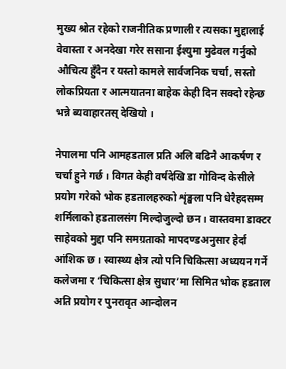मुख्य श्रोत रहेको राजनीतिक प्रणाली र त्यसका मुद्दालाई वेवास्ता र अनदेखा गरेर ससाना ईश्युमा मुढेवल गर्नुको औचित्य हुँदैन र यस्तो कामले सार्वजनिक चर्चा, सस्तो लोकप्रियता र आत्मयातना बाहेक केही दिन सक्दो रहेन्छ भन्ने ब्यवाहारतस् देखियो ।

नेपालमा पनि आमहडताल प्रति अलि बढिनै आकर्षण र चर्चा हुने गर्छ । विगत केही वर्षदेखि डा गोविन्द केसीले प्रयोग गरेको भोक हडतालहरुको शृंङ्खला पनि धेरैहदसम्म शर्मिलाको हडतालसंग मिल्दोजुल्दो छन । वास्तवमा डाक्टर साहेवको मुद्दा पनि समग्रताको मापदण्डअनुसार हेर्दा आंशिक छ । स्वास्थ्य क्षेत्र त्यो पनि चिकित्सा अध्ययन गर्ने कलेजमा र ‘चिकित्सा क्षेत्र सुधार’मा सिमित भोक हडताल अति प्रयोग र पुनरावृत आन्दोलन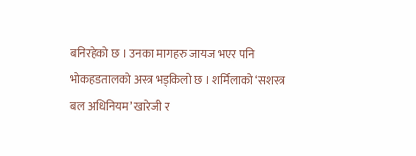बनिरहेको छ । उनका मागहरु जायज भएर पनि भोकहडतालको अस्त्र भड्किलो छ । शर्मिलाको ‘सशस्त्र बल अधिनियम’ खारेजी र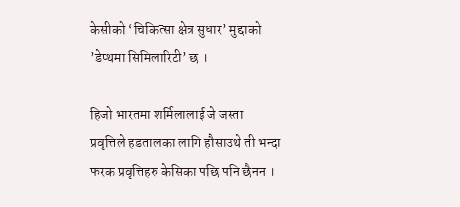केसीको ‘चिकित्सा क्षेत्र सुधार’ मुद्दाको ’डेप्थमा सिमिलारिटी’ छ ।

हिजो भारतमा शर्मिलालाई जे जस्ता प्रवृत्तिले हडतालका लागि हौसाउथे ती भन्दा फरक प्रवृत्तिहरु केसिका पछि पनि छैनन ।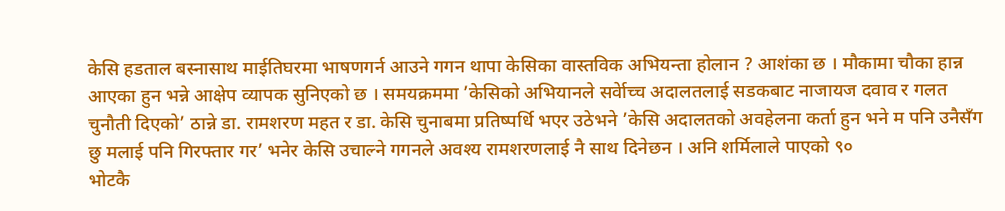केसि हडताल बस्नासाथ माईतिघरमा भाषणगर्न आउने गगन थापा केसिका वास्तविक अभियन्ता होलान ? आशंका छ । मौकामा चौका हान्न आएका हुन भन्ने आक्षेप व्यापक सुनिएको छ । समयक्रममा ’केसिको अभियानले सर्वेाच्च अदालतलाई सडकबाट नाजायज दवाव र गलत चुनौती दिएको’ ठान्ने डा. रामशरण महत र डा. केसि चुनाबमा प्रतिष्पर्धि भएर उठेभने ’केसि अदालतको अवहेलना कर्ता हुन भने म पनि उनैसँग छु मलाई पनि गिरफ्तार गर’ भनेर केसि उचाल्ने गगनले अवश्य रामशरणलाई नै साथ दिनेछन । अनि शर्मिलाले पाएको ९०
भोटकै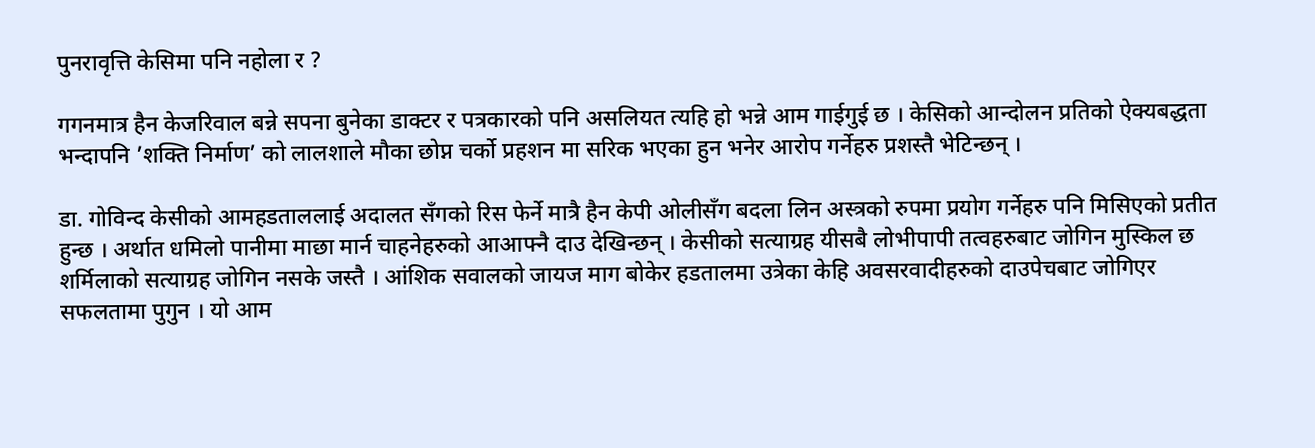पुनरावृत्ति केसिमा पनि नहोला र ?

गगनमात्र हैन केजरिवाल बन्ने सपना बुनेका डाक्टर र पत्रकारको पनि असलियत त्यहि हो भन्ने आम गाईगुई छ । केसिको आन्दोलन प्रतिको ऐक्यबद्धता भन्दापनि ’शक्ति निर्माण’ को लालशाले मौका छोप्न चर्को प्रहशन मा सरिक भएका हुन भनेर आरोप गर्नेहरु प्रशस्तै भेटिन्छन् ।

डा. गोविन्द केसीको आमहडताललाई अदालत सँगको रिस फेर्ने मात्रै हैन केपी ओलीसँग बदला लिन अस्त्रको रुपमा प्रयोग गर्नेहरु पनि मिसिएको प्रतीत हुन्छ । अर्थात धमिलो पानीमा माछा मार्न चाहनेहरुको आआफ्नै दाउ देखिन्छन् । केसीको सत्याग्रह यीसबै लोभीपापी तत्वहरुबाट जोगिन मुस्किल छ शर्मिलाको सत्याग्रह जोगिन नसके जस्तै । आंशिक सवालको जायज माग बोकेर हडतालमा उत्रेका केहि अवसरवादीहरुको दाउपेचबाट जोगिएर सफलतामा पुगुन । यो आम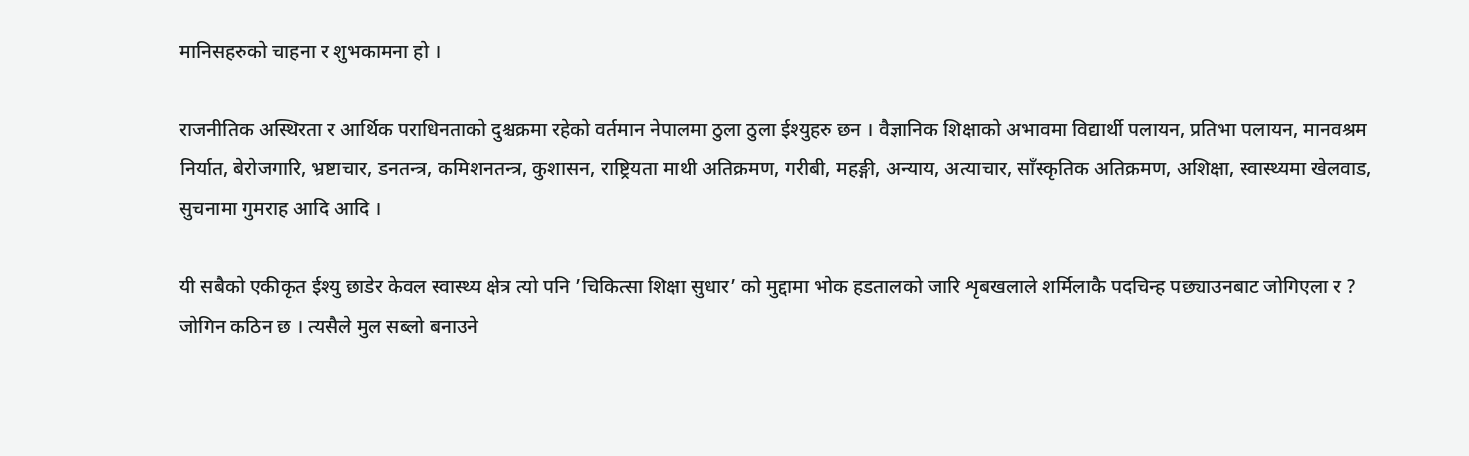मानिसहरुको चाहना र शुभकामना हो ।

राजनीतिक अस्थिरता र आर्थिक पराधिनताको दुश्चक्रमा रहेको वर्तमान नेपालमा ठुला ठुला ईश्युहरु छन । वैज्ञानिक शिक्षाको अभावमा विद्यार्थी पलायन, प्रतिभा पलायन, मानवश्रम निर्यात, बेरोजगारि, भ्रष्टाचार, डनतन्त्र, कमिशनतन्त्र, कुशासन, राष्ट्रियता माथी अतिक्रमण, गरीबी, महङ्गी, अन्याय, अत्याचार, साँस्कृतिक अतिक्रमण, अशिक्षा, स्वास्थ्यमा खेलवाड, सुचनामा गुमराह आदि आदि ।

यी सबैको एकीकृत ईश्यु छाडेर केवल स्वास्थ्य क्षेत्र त्यो पनि ’चिकित्सा शिक्षा सुधार’ को मुद्दामा भोक हडतालको जारि शृबखलाले शर्मिलाकै पदचिन्ह पछ्याउनबाट जोगिएला र ? जोगिन कठिन छ । त्यसैले मुल सब्लो बनाउने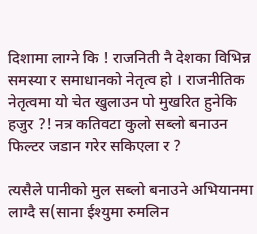दिशामा लाग्ने कि ! राजनिती नै देशका विभिन्न समस्या र समाधानको नेतृत्व हो । राजनीतिक नेतृत्वमा यो चेत खुलाउन पो मुखरित हुनेकि हजुर ?! नत्र कतिवटा कुलो सब्लो बनाउन फिल्टर जडान गरेर सकिएला र ?

त्यसैले पानीको मुल सब्लो बनाउने अभियानमा लाग्दै स(साना ईश्युमा रुमलिन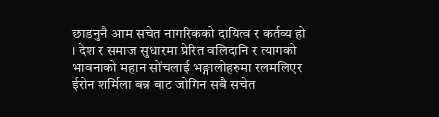छाडनुनै आम सचेत नागरिकको दायित्व र कर्तव्य हो । देश र समाज सुधारमा प्रेरित वलिदानि र त्यागको भावनाको महान सोंचलाई भङ्गालोहरुमा रलमलिएर ईरोन शर्मिला बन्न बाट जोगिन सबै सचेत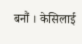बनौं । केसिलाई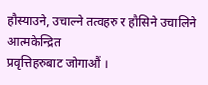हौस्याउने, उचाल्ने तत्वहरु र हौसिने उचालिने आत्मकेन्द्रित
प्रवृत्तिहरुबाट जोगाऔं ।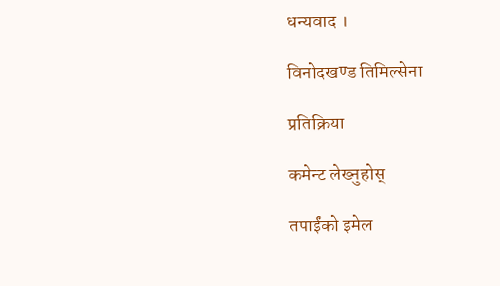धन्यवाद ।

विनोदखण्ड तिमिल्सेना

प्रतिक्रिया

कमेन्ट लेख्नुहोस्

तपाईंको इमेल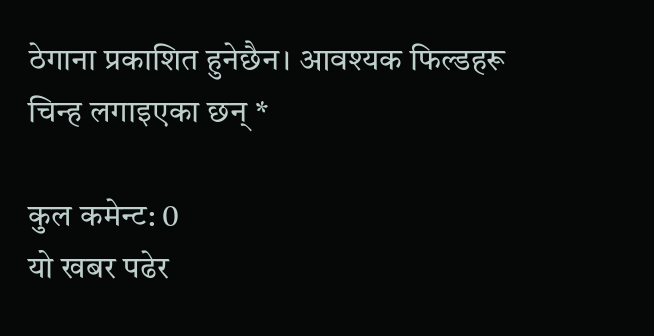ठेगाना प्रकाशित हुनेछैन। आवश्यक फिल्डहरू चिन्ह लगाइएका छन् *

कुल कमेन्ट: 0
यो खबर पढेर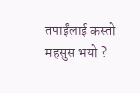तपाईंलाई कस्तो महसुस भयो ?